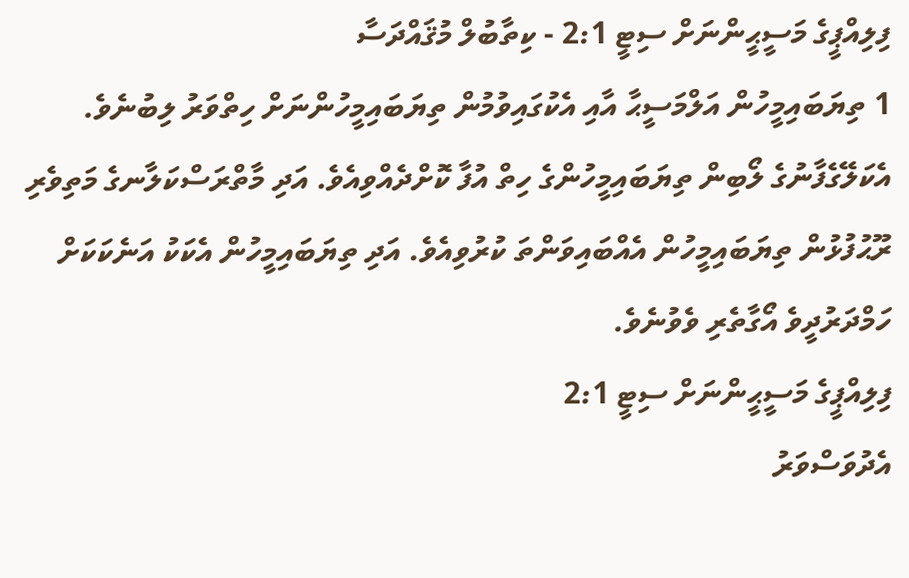ފިލިއްޕީގެ މަސީޙީންނަށް ސިޓީ 2:1 - ކިތާބުލް މުޤައްދަސާ
1 ތިޔަބައިމީހުން އަލްމަސީޙާ އާއި އެކުގައިވުމުން ތިޔަބައިމީހުންނަށް ހިތްވަރު ލިބުނެވެ. އެކަލޭގެފާނުގެ ލޯބިން ތިޔަބައިމީހުންގެ ހިތް އުފާ ކޮށްދެއްވިއެވެ. އަދި މާތްރަސްކަލާނގެ މަތިވެރި ރޫޙުފުޅުން ތިޔަބައިމީހުން އެއްބައިވަންތަ ކުރުވިއެވެ. އަދި ތިޔަބައިމީހުން އެކަކު އަނެކަކަށް ހަމްދަރުދީވެ އޯގާތެރި ވެވުނެވެ.
ފިލިއްޕީގެ މަސީޙީންނަށް ސިޓީ 2:1
އެދުވަސްވަރު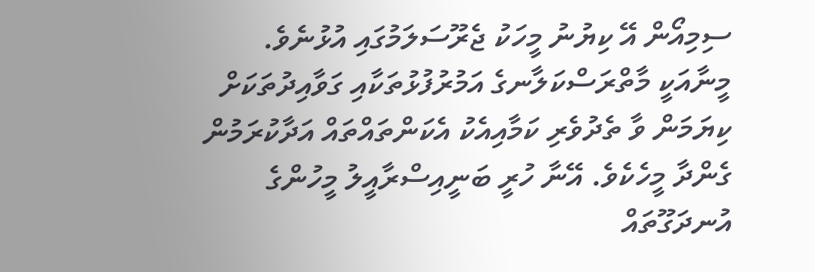ސިމިއޯން އޭ ކިޔުނު މީހަކު ޖެރޫސަލަމުގައި އުޅުނެވެ. މީނާއަކީ މާތްރަސްކަލާނގެ އަމުރުފުޅުތަކާއި ގަވާއިދުތަކަށް ކިޔަމަން ވާ ތެދުވެރި ކަމާއިއެކު އެކަންތައްތައް އަދާކުރަމުން ގެންދާ މީހެކެވެ. އޭނާ ހުރީ ބަނީއިސްރާއީލު މީހުންގެ އުނދަގޫތައް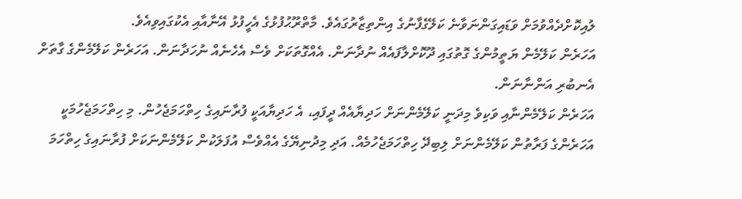ލުއިކޮށްދެއްވުމަށް ވަޑައިގަންނަވާނެ ކަލޭގެފާނުގެ އިންތިޒާރުގައެވެ. މާތްރޫޙުފުޅުގެ އެހީފުޅު އޭނާއާއި އެކުގައިވިއެވެ.
އަހަރެން ކަލޭމެން ޔަތީމުންގެ ގޮތުގައި ދޫކޮށްލާފައެއް ނުދާނަން. އެއްގޮތަކަށް ވެސް އެހެނެއް ނުހަދާނަން. އަހަރެން ކަލޭމެންގެ ގާތަށް އެނބުރި އަންނާނަން.
އަހަރެން ކަލޭމެންނާއި ވަކިވެ މިދަނީ ކަލޭމެންނަށް ހަދިޔާއެއް ދީފައި، އެ ހަދިޔާއަކީ ފުރާނައިގެ ހިތްހަމަޖެހުން. މި ހިތްހަމަޖެހުމަކީ އަހަރެންގެ ފަރާތުން ކަލޭމެންނަށް ލިބިދޭ ހިތްހަމަޖެހުމެއް. އަދި މިދުނިޔޭގެ އެއްވެސް އުފަލަކުން ކަލޭމެންނަކަށް ފުރާނައިގެ ހިތްހަމަ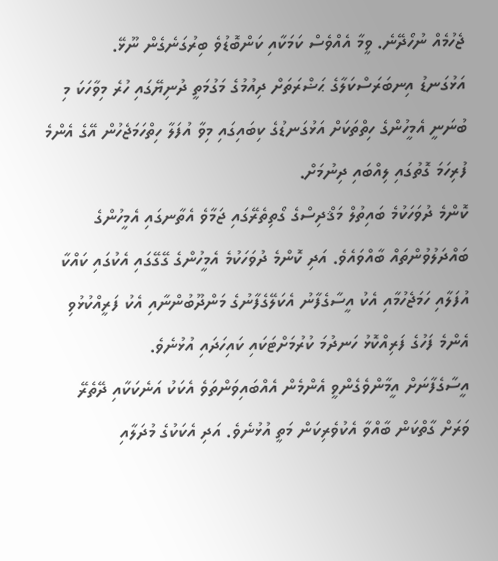ޖެހުމެއް ނުހޯދޭނެ. ވީމާ އެއްވެސް ކަމަކާއި ކަންބޮޑުވެ ބިރުގަނެގެން ނޫޅޭ.
އަޅުގަނޑު އިނބަރަސްކަލާގެ ޙަޟްރަތަށް ދިއުމުގެ މަގުމަތީ ދުނިޔޭގައި ހުރެ މިވާހަކަ މި ބުނަނީ އެމީހުންގެ ހިތްތަކަށް އަޅުގަނޑުގެ ކިބައިގައި މިވާ އުފަލާ ހިތްހަމަޖެހުން އޭގެ އެންމެ ފުރިހަމަ ގޮތުގައި ލިއްބައި ދިނުމަށް.
ކޮންމެ ދުވަހަކުމެ ބައިތުލް މަޤްދިސްގެ ގޯތިތެރޭގައި ޖަމާވެ އެތާނގައި އެމީހުންގެ ބައްދަލުވުންތައް ބާއްވައެވެ. އަދި ކޮންމެ ދުވަހަކުމެ އެމީހުންގެ ގޭގޭގައި އެކުގައި ކައްކާ އުފަލާއި ހަމަޖެހުމާއި އެކު އީސާގެފާނު އެކަލޭގެފާނުގެ މަންދޫބުންނާއި އެކު ފަރީއްކުޅުވި އެންމެ ފަހުގެ ފަރިއްކޮޅު ހަނދުމަ ކުރުމަށްޓަކައި ކައިހަދައި އުޅުނެވެ.
އީސާގެފާނަށް އީމާންވެގެންވީ އެންމެން އެއްބައިވަންތަވެ އެކަކު އަނެކަކާއި ދޭތެރޭ ވަރަށް ގާތްކަން ބާއްވާ އެކުވެރިކަން މަތީ އުޅުނެވެ. އަދި އެކަކުގެ މުދަލާއި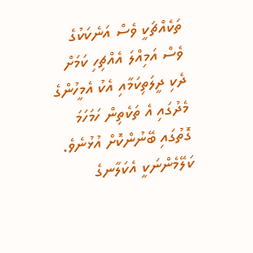ތަކެއްޗަކީ ވެސް އަނެކަކުގެ ވެސް އަމިއްލަ އެއްޗިހި ކަމަށް ދެކި ދީލަތިކަމާއި އެކު އެމީހުންގެ މެދުގައި އެ ތަކެތިން ހަމަހަމަ ގޮތުގައި ބޭނުންކޮށް އުޅުނެވެ.
ކަލޭމެންނަކީ އެކަލާނގެ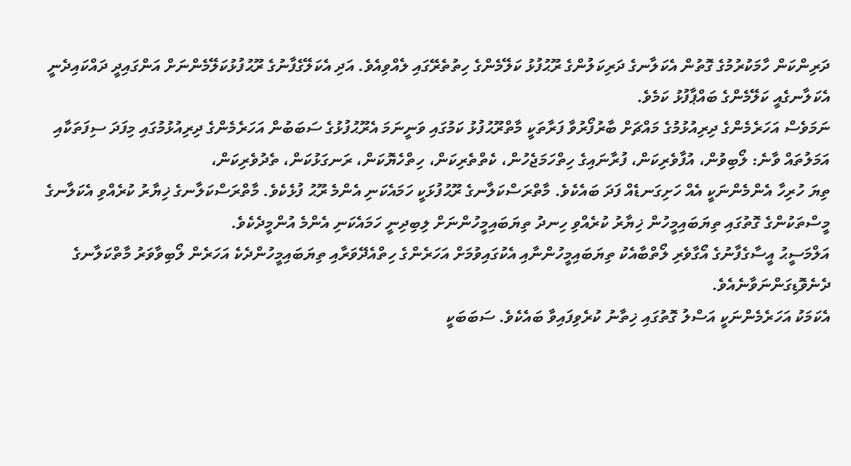ދަރިންކަން ހާމަކުރުމުގެ ގޮތުން އެކަލާނގެ ދަރިކަލުންގެ ރޫޙުފުޅު ކަލޭމެންގެ ހިތުތެރޭގައި ލެއްވިއެވެ. އަދި އެކަލޭގެފާނުގެ ރޫޙުފުޅުކަލޭމެންނަށް އަންގައިދީ ދައްކައިދެނީ އެކަލާނގެއީ ކަލޭމެންގެ ބައްޕާފުޅު ކަމެވެ.
ނަމަވެސް އަހަރެމެންގެ ދިރިއުޅުމުގެ މައްޗަށް ބާރުފޯރުވާ ފަރާތަކީ މާތްރޫޙުފުޅު ކަމުގައި ވަނީނަމަ އެރޫޙުފުޅުގެ ސަބަބުން އަހަރެމެންގެ ދިރިއުޅުމުގައި މިފަދަ ސިފަތަކާއި އަމަލުތައް ވާނެ: ލޯބިވުން، އުފާވެރިކަން، ފުރާނައިގެ ހިތްހަމަޖެހުން، ކެތްތެރިކަން، ހިތްހެޔޮކަން، ރަނގަޅުކަން، ތެދުވެރިކަން،
ތިޔަ ހުރިހާ އެންމެންނަކީ އެއް ހަށިގަނޑެއް ފަދަ ބައެކެވެ. މާތްރަސްކަލާނގެ ރޫޙުފުޅަކީ ހަމައެކަނި އެންމެ ރޫޙު ފުޅެކެވެ. މާތްރަސްކަލާނގެ ޚިޔާރު ކުރެއްވި އެކަލާނގެ މީސްތަކުންގެ ގޮތުގައި ތިޔަބައިމީހުން ޚިޔާރު ކުރެއްވި ހިނދު ތިޔަބައިމީހުންނަށް ލިބިދިނީ ހަމައެކަނި އެންމެ އުންމީދެކެވެ.
އަލްމަސީޙު އީސާގެފާނުގެ އޯގާވެރި ލޯތްބާއެކު ތިޔަބައިމީހުންނާއި އެކުގައިވުމަށް އަހަރެންގެ ހިތްއެދޭވަރާއި ތިޔަބައިމީހުންދެކެ އަހަރެން ލޯބިވާވަރު މާތްކަލާނގެ ދެނެވޮޑިގަންނަވާނެއެވެ.
އެކަމަކު އަހަރެމެންނަކީ އަސްލު ގޮތުގައި ޚިތާނު ކުރެވިފައިވާ ބައެކެވެ. ސަބަބަކީ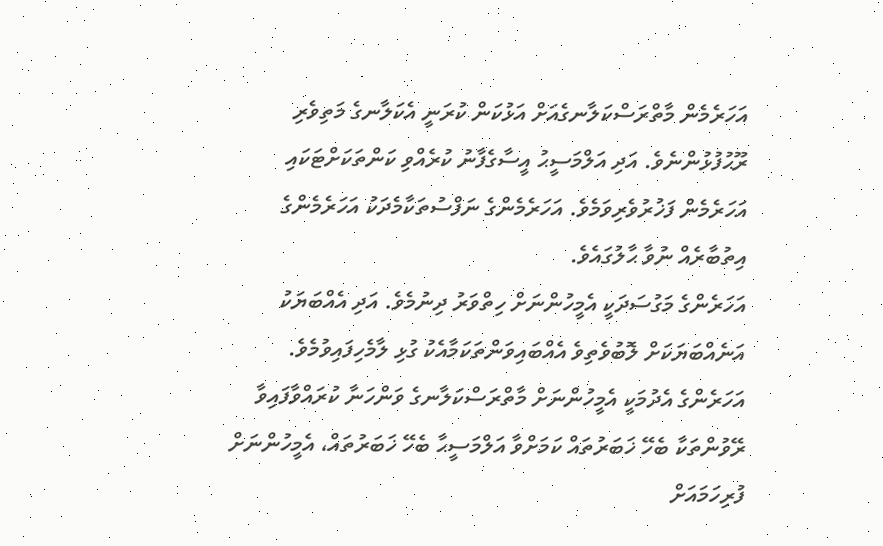އަހަރެމެން މާތްރަސްކަލާނގެއަށް އަޅުކަން ކުރަނީ އެކަލާނގެ މަތިވެރި ރޫޙުފުޅުންނެވެ. އަދި އަލްމަސީޙު އީސާގެފާނު ކުރެއްވި ކަންތަކަށްޓަކައި އަހަރެމެން ފަޚުރުވެރިވަމެވެ. އަހަރެމެންގެ ނަފްސުތަކާމެދަކު އަހަރެމެންގެ އިތުބާރެއް ނުވާ ޙާލުގައެވެ.
އަހަރެންގެ މަގުސަދަކީ އެމީހުންނަށް ހިތްވަރު ދިނުމެވެ. އަދި އެއްބަޔަކު އަނެއްބަޔަކަށް ލޮބުވެތިވެ އެއްބައިވަންތަކަމާއެކު ގުޅި ލާމެހިފައިވުމެވެ. އަހަރެންގެ އެދުމަކީ އެމީހުންނަށް މާތްރަސްކަލާނގެ ވަންހަނާ ކުރައްވާފައިވާ ރޭވުންތަކާ ބެހޭ ޚަބަރުތައް ކަމަށްވާ އަލްމަސީޙާ ބެހޭ ޚަބަރުތައް، އެމީހުންނަށް ފުރިހަމައަށް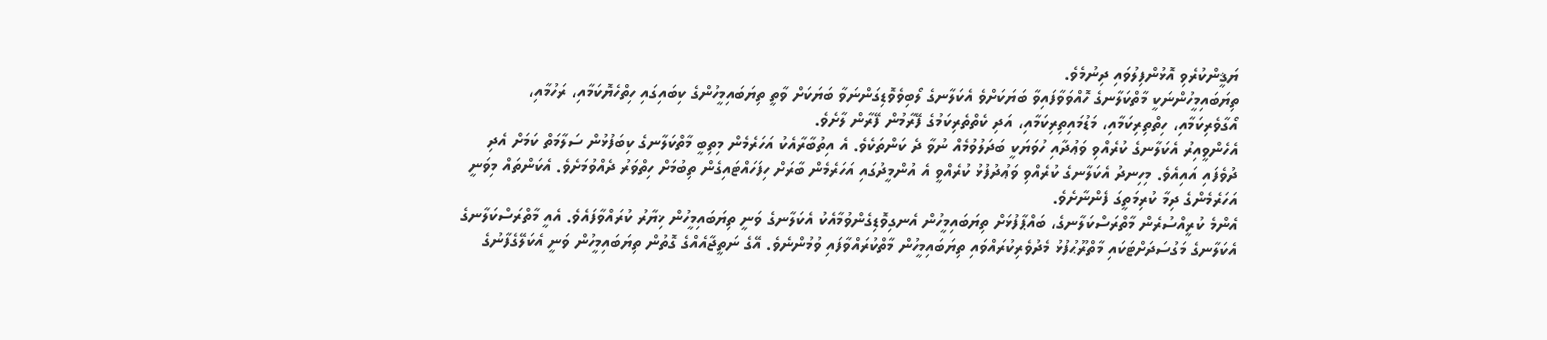ޔަޤީންކުރެވި އޮޅުންފިލުވައި ދިނުމެވެ.
ތިޔަބައިމީހުންނަކީ މާތްކަލާނގެ ހޮއްވަވާފައިވާ ބަޔަކަށްވެ އެކަލާނގެ ލޯބިވެވޮޑިގަންނަވާ ބަޔަކަށް ވާތީ ތިޔަބައިމީހުންގެ ކިބައިގައި ހިތްހެޔޮކަމާއި، ރަހުމާއި، އޯގާވެރިކަމާއި، ހިތްތިރިކަމާއި، މަޑުމައިތިރިކަމާއި، އަދި ކެތްތެރިކަމުގެ ފޭރާމުން ފޭރާން ލާށެވެ.
އެހެންވީއިރު އެކަލާނގެ ކުރެއްވި ވަޢުދާއި ހުވަޔަކީ ބަދަލުވުމެއް ނުވާ ދެ ކަންތަކެވެ. އެ އިތުބާރާއެކު އަހަރެމެން މިތިބީ މާތްކަލާނގެ ކިބަފުޅުން ސަލާމަތް ކަމަށް އެދި ދުވެފައި އައިއެވެ. މިހިނދު އެކަލާނގެ ކުރެއްވި ވަޢުދުފުޅު ކުރެއްވީ އެ އުންމީދުގައި އަހަރެމެން ބާރަށް ހިފަހައްޓައިގެން ތިބުމަށް ހިތްވަރު ދެއްވުމަށެވެ. އެކަންތައް މިވަނީ އަހަރެމެންގެ ދިމާ ކުރިމަތީގަ ފެންނާށެވެ.
އެންމެ ކުރީއްސުރެން މާތްރަސްކަލާނގެ، ބައްޕާފުޅަށް ތިޔަބައިމީހުން އެނގިވޮޑިގެންވުމާއެކު އެކަލާނގެ ވަނީ ތިޔަބައިމީހުން ޚިޔާރު ކުރައްވާފައެވެ. އެއީ މާތްރަސްކަލާނގެ އެކަލާނގެ މަގުސަދަށްޓަކައި މާތްރޫޙުފުޅު މެދުވެރިކުރައްވައި ތިޔަބައިމީހުން މާތްކުރައްވާފައި ވުމުންނެވެ. އޭގެ ނަތީޖާއެއްގެ ގޮތުން ތިޔަބައިމީހުން ވަނީ އެކަލޭގެފާނުގެ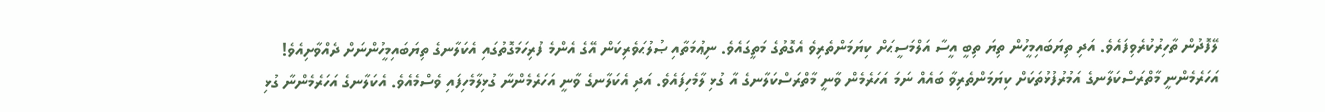ލޭފޮދުން ތާހިރުކުރެވިފައެވެ. އަދި ތިޔަބައިމީހުން ތިޔަ ތިބީ އީސާ އަލްމަސީޙަށް ކިޔަމަންތެރިވެ އެގޮތުގެ މަތީގައެވެ. ނިޢުމަތާއި ޞުލުޙަވެރިކަން އޭގެ އެންމެ ފުރިހަމަގޮތުގައި އެކަލާނގެ ތިޔަބައިމީހުންނަށް ދެއްވާށިއެވެ!
އަހަރެމެންނީ މާތްރަސްކަލާނގެ އަމުރުފުޅުތަކަށް ކިޔަމަންތެރިވާ ބައެއް ނަމަ އަހަރެމެން ވާނީ މާތްރަސްކަލާނގެ އާ ގުޅި ލާމެހިފައެވެ. އަދި އެކަލާނގެ ވާނީ އަހަރެމެންނާ ގުޅިލާމެހިފައި ވެސްމެއެވެ. އެކަލާނގެ އަހަރެމެންނާ ގުޅި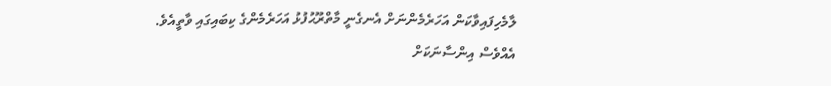ލާމެހިފައިވާކަން އަހަރެމެންނަށް އެނގެނީ މާތްރޫޙުފުޅު އަހަރެމެންގެ ކިބައިގައި ވާތީއެވެ.
އެއްވެސް އިންސާނަކަށް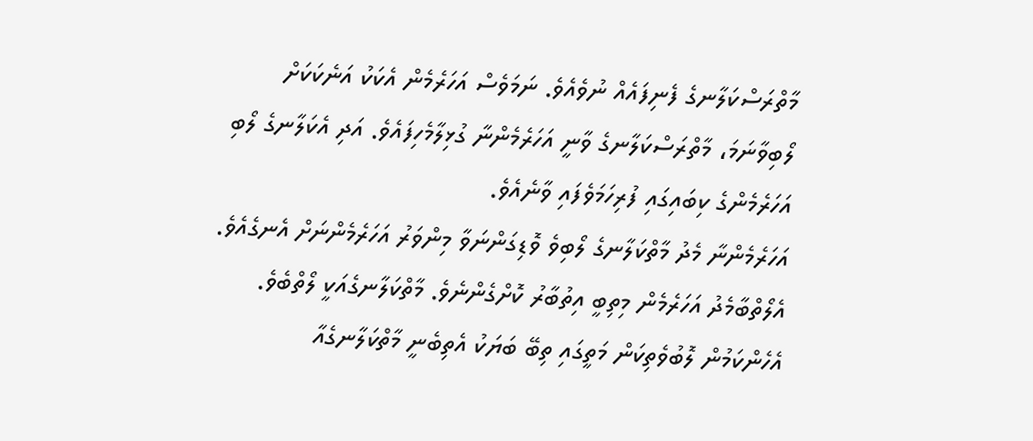މާތްރަސްކަލާނގެ ފެނިފައެއް ނުވެއެވެ. ނަމަވެސް އަހަރެމެން އެކަކު އަނެކަކަށް ލޯބިވާނަމަ، މާތްރަސްކަލާނގެ ވާނީ އަހަރެމެންނާ ގުޅިލާމެހިފައެވެ. އަދި އެކަލާނގެ ލޯބި އަހަރެމެންގެ ކިބައިގައި ފުރިހަމަވެފައި ވާނެއެވެ.
އަހަރެމެންނާ މެދު މާތްކަލާނގެ ލޯބިވެ ވޮޑިގަންނަވާ މިންވަރު އަހަރެމެންނަށް އެނގެއެވެ. އެލޯތްބާމެދު އަހަރެމެން މިތިބީ އިތުބާރު ކޮށްގެންނެވެ. މާތްކަލާނގެއަކީ ލޯތްބެވެ. އެހެންކަމުން ލޮބުވެތިކަން މަތީގައި ތިބޭ ބަޔަކު އެތިބެނީ މާތްކަލާނގެއާ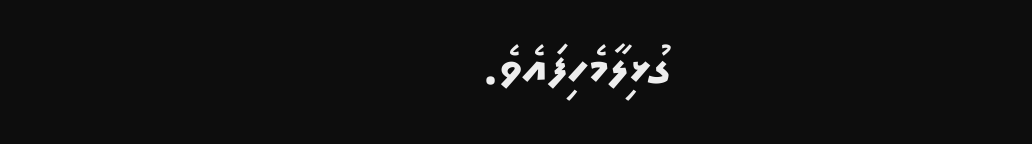ގުޅިލާމެހިފައެވެ.